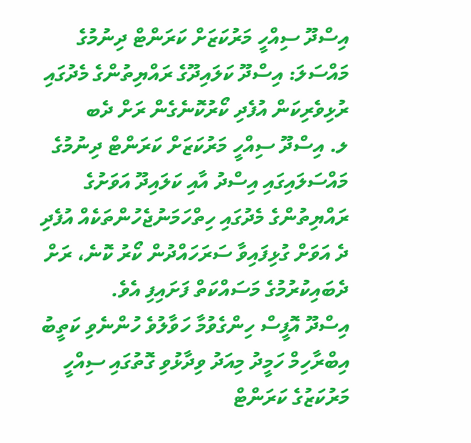އިސްދޫ ސިއްހީ މަރުކަޒަށް ކަރަންޓް ދިނުމުގެ މައްސަލަ: އިސްދޫ ކަލައިދޫގެ ރައްޔިތުންގެ މެދުގައި ރުޅިވެރިކަން އުފެދި ކޯރުކޮނެގެން ރަށް ދެބ
ލ. އިސްދޫ ސިއްހީ މަރުކަޒަށް ކަރަންޓް ދިނުމުގެ މައްސަލައިގައި އިސްދު އާއި ކަލައިދޫ އަވަށުގެ ރައްޔިތުންގެ މެދުގައި ހިތްހަމަނުޖެހުންތަކެއް އުފެދި ދެ އަވަށް ގުޅިފައިވާ ސަރަހައްދުން ކޯރު ކޮނެ، ރަށް ދެބައިކުރުމުގެ މަސައްކަތް ފަށައިފި އެވެ.
އިސްދޫ އޮފީސް ހިންގެވުމާ ހަވާލުވެ ހުންނެވި ކަތީބު އިބްރާހިމް ހަމީދު މިއަދު ވިދާޅުވި ގޮތުގައި ސިއްހީ މަރުކަޒުގެ ކަރަންޓް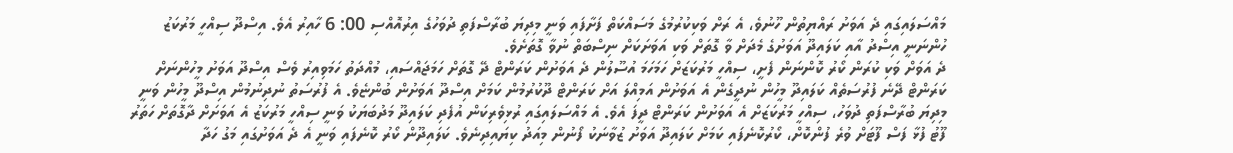މައްސަލައިގައި ދެ އަވަށު ރައްޔިތުން ހޫނުވެ، އެ ރަށް ވަކިކުރުމުގެ މަސައްކަތް ފަށާފައި ވަނީ މިދިޔަ ބުރާސްފަތި ދުވަހުގެ އިރުއޮއްސި 00: 6 ހާއިރު އެވެ. އިސްދޫ ސިއްހީ މަރުކަޒު ހުންނަނީ އިސްދު އާއި ކަލައިދޫ އަވަށުގެ މެދަށް ވާ ގޮތަށް ވަކި އަވަށަކަށް ނިސްބަތް ނުވާ ގޮތަށެވެ.
ދެ އަވަށް ވަކި ކުރަން ކޯރު ކޮންނަން ފެށީ، ސިއްހީ މަރުކަޒަށް ހަމަހަމަ އުސޫލުން ދެ އަވަށުން ކަރަންޓް ދޭ ގޮތަށް ހަމަޖައްސައި، މުއްދަތު ހަމަވިއިރު ވެސް އިސްދޫ އަވަށު މީހުންނަށް ކަރަންޓް ދޭނެ ފުރުސަތެއް ކަލައިދޫ މީހުން ނުދީގެން އެ އަވަށުން އަމިއްލަ އަށް ކަރަންޓް ދޫކުރުމުން ކަމަށް އިސްދޫ އަވަށުން ބުންޏެވެ. އެ ފުރުސަތު ނުދިނުމުން އިސްދޫ މީހުން ވަނީ މިދިޔަ ބުރާސްފަތި ދުވަހު، ސިއްހީ މަރުކަޒަށް އެ އަވަށުން ކަރަންޓް ދީފަ އެވެ. އެ މައްސަލައިގައި ރުޅިވެރިކަން އުފެދި ކަލައިދޫ މަދުބަޔަކު ވަނީ ސިއްހީ މަރުކަޒު އެ އަވަށަށް ދާގޮތަށް ހަތަރު ފޫޓު ފުޅާ ފަސް ފޫޓަށް ވުރެ ފުންކޮށް، ކޯރުކޮނެފައި ކަމަށް ކަލައިދޫ އަވަށު ޒުވާނަކު ފޯނުން މިއަދު ކިޔައިދިނެވެ. ކަލައިދޫން ކޯރު ކޮނެފައި ވަނީ އެ ދެ އަވަށުގައި މަގު ހަދާ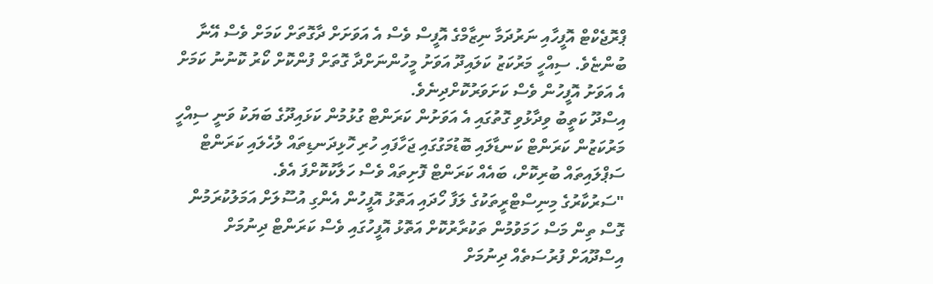ޕްރޮޖެކްޓް އޮފީހާއި ނަރުދަމާ ނިޒާމްގެ އޮފީސް ވެސް އެ އަވަށަށް ދާގޮތަށް ކަމަށް ވެސް އޭނާ ބުންޏެވެ. ސިއްހީ މަރުކަޒު ކަލައިދޫ އަވަށު މީހުންނަށްދާ ގޮތަށް ފުންކޮށް ކޯރު ކޮނުނު ކަމަށް އެ އަވަށު އޮފީހުން ވެސް ކަށަވަރުކޮށްދިނެވެ.
އިސްދޫ ކަތީބު ވިދާޅުވި ގޮތުގައި އެ އަވަށުން ކަރަންޓް ގުޅުމުން ކަޅައިދޫގެ ބަޔަކު ވަނީ ސިއްހީ މަރުކަޒުން ކަރަންޓް ކަނޑާލައި ބޮޑުމަގުގައި ޖަހާފައި ހުރި ހޮޅިދަނޑިތައް ލުހެލައި ކަރަންޓް ސަޕްލައިތައް ބުރިކޮށް، ބައެއް ކަރަންޓް ފޮށިތައް ވެސް ހަލާކުކޮށްފަ އެވެ.
"ސަރުކާރުގެ މިނިސްޓްރީތަކުގެ ލަފާ ހޯދައި އަތޮޅު އޮފީހުން އެންގި އުސޫލަށް އަމަލުކުރަމުން ގޮސް ތިން މަސް ހަމަވުމުން ތަކުރާރުކޮށް އަތޮޅު އޮފީހުގައި ވެސް ކަރަންޓް ދިނުމަށް އިސްދޫއަށް ފުރުސަތެއް ދިނުމަށް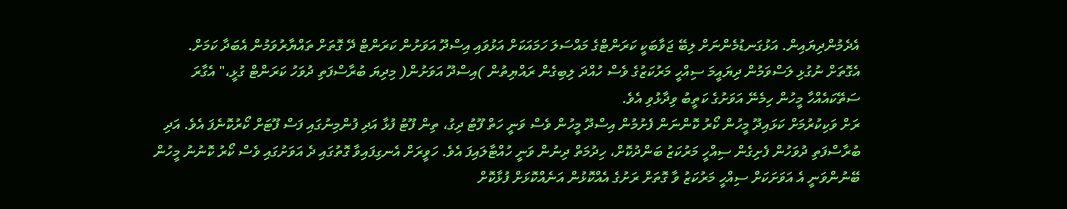އެދެމުންދިޔައިން. އަޅުގަނޑުމެންނަށް ލިބޭ ޖަވާބަކީ ކަރަންޓްގެ މައްސަލަ ހަމައަކަށް އަޅުވައި އިސްދޫ އަވަށުން ކަރަންޓް ދޭ ގޮތަށް ތައްޔާރުވަމުން އެބަދާ ކަމަށް. އެގޮތަށް ނުގުޅި ލަސްވަމުން ދިޔައީމަ ސިއްހީ މަރުކަޒުގެ ވެސް ހުއްދަ ލިބިގެން ރައްޔިތުން )އިސްދޫ އަވަށުން( މިދިޔަ ބުރާސްފަތި ދުވަހު ކަރަންޓް ގުޅީ،" އެގާރަ ސަތޭކައެއްހާ މީހުން ހިމެނޭ އަވަށުގެ ކަތީބު ވިދާޅުވި އެވެ.
ރަށް ވަކިކުރުމަށް ކަޅައިދޫ މީހުން ކޯރު ކޮންނަން ފެށުމުން އިސްދޫ މީހުން ވެސް ވަނީ ހަތް ފޫޓު ދިގު، ތިން ފޫޓު ފުޅާ އަދި ފުންމިނުގައި ފަސް ފޫޓަށް ކޯރުކޮނެފަ އެވެ. އަދި ބުރާސްފަތި ދުވަހުން ފެށިގެން ސިއްހީ މަރުކަޒު ބަންދުކޮށް، ހިދުމަތް ދިނުން ވަނީ ހުއްޓާލައިފަ އެވެ. ހަވީރަށް އެނގިފައިވާ ގޮތުގައި ދެ އަވަށުގައި ވެސް ކޯރު ކޮނުނު މީހުން ބޭނުންވަނީ އެ އަވަށަކަށް ސިއްހީ މަރުކަޒު ވާ ގޮތަށް ރަށުގެ އެއްކޮޅުން އަނެއްކޮޅަށް ފުޅާކޮށް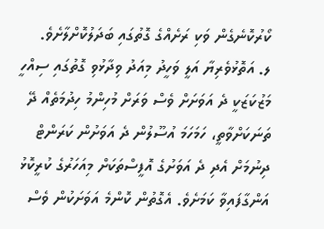ކޯރުކޮނެގެން ވަކި ރަށެއްގެ ގޮތުގައި ބަދަލުކޮށްލާށެވެ.
ލ. އަތޮޅުވެރިޔާ އަލީ ވަހީދު މިއަދު ވިދާޅުވި ގޮތުގައި ސިއްހީ މަޒުކަޒަކީ ދެ އަވަށަށް ވެސް ވަރަށް މުހިންމު ހިދުމަތެއް ދޭ ތަނަކަށްވާތީ، ހަމަހަމަ އުސޫލުން ދެ އަވަށުން ކަރަންޓް ދިނުމަށް އެދި ދެ އަވަށުގެ އޮފީސްތަކަށް މިއަހަރުގެ ކުރީކޮޅު އަންގާފައިވާ ކަމަށެވެ. އެގޮތުން ކޮންމެ އަވަށަކުން ވެސް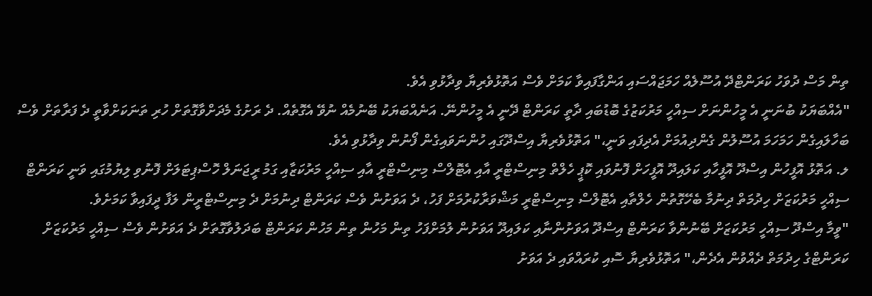ތިން މަސް ދުވަހު ކަރަންޓްދޭ އުސޫލެއް ހަމަޖައްސައި އަންގާފައިވާ ކަމަށް ވެސް އަތޮޅުވެރިޔާ ވިދާޅުވި އެވެ.
"އެއްބަޔަކު ބުނަނީ އެ މީހުންނަށް ސިއްހީ މަރުކަޒުގެ ބޮޑުބައި ދާތީ ކަރަންޓް ދޭނީ އެ މީހުންނޭ. އަނެއްބަޔަކު ބޭނުމެއް ނުވޭ އެގޮތެއް. ދެ ރަށުގެ މެދަށްވާގޮތަށް ހުރި ތަނަކަށްވާތީ ދެ ފަރާތަށް ވެސް ބަހާލައިގެން ހަމަހަމަ އުސޫލުން ގެންދިއުމަށް އެދިފައި ވަނީ،" އަތޮޅުވެރިޔާ އިސްދޫގައި ހުންނަވައިގެން ފޯނުން ވިދާޅުވި އެވެ.
ލ. އަތޮޅު އޮފީހުން އިސްދޫ އޮފީހާއި ކަލައިދޫ އޮފީހަށް ފޮނުވައި ކޮޕީ ހެލްތް މިނިސްޓްރީ އާއި އެޓޮލްސް މިނިސްޓްރީ އާއި ސިއްހީ މަރުކަޒާއި ގަމު ރީޖަނަލް ހޮސްޕިޓަލަށް ފޮނުވި ލިޔުމުގައި ވަނީ ކަރަންޓް ސިއްހީ މަރުކަޒަށް ހިދުމަތް ދިނުމާ ބެހޭގޮތުން ހެލްތާއި އެޓޮލްސް މިނިސްޓްރީ މަޝްވަރާކުރުމަށް ފަހު، ދެ އަވަށުން ވެސް ކަރަންޓް ދިނުމަށް ދެ މިނިސްޓްރީން ލަފާ ދީފައިވާ ކަމަށެވެ.
"ވީމާ އިސްދޫ ސިއްހީ މަރުކަޒަށް ބޭނުންވާ ކަރަންޓް އިސްދޫ އަވަށުންނާއި ކަލައިދޫ އަވަށުން ލުމަށްފަހު ތިން މަހުން ތިން މަހުން ކަރަންޓް ބަދަލުވާގޮތަށް ދެ އަވަށުން ވެސް ސިއްހީ މަރުކަޒަށް ކަރަންޓްގެ ހިދުމަތް ދެއްވުން އެދެން،" އަތޮޅުވެރިޔާ ސޮއި ކުރައްވައި ދެ އަވަށު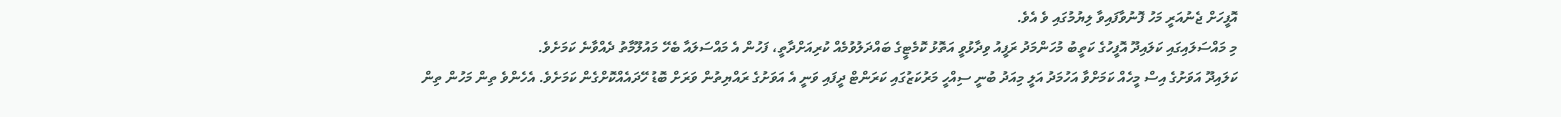އޮފީހަށް ޖެނުއަރީ މަހު ފޮނުވާފައިވާ ލިޔުމުގައި ވެ އެވެ.
މި މައްސަލައިގައި ކަލައިދޫ އޮފީހުގެ ކަތީބު މުހަންމަދު ރަފީއު ވިދާޅުވީ އަތޮޅު ކޮމެޓީގެ ބައްދަލުވުމެއް ކުރިއަށްދާތީ، ފަހުން އެ މައްސަލައާ ބެހޭ މައުލޫމާތު ދެއްވާނެ ކަމަށެވެ.
ކަލައިދޫ އަވަށުގެ އިސް މީހެއް ކަމަށްވާ އަހުމަދު އަލީ މިއަދު ބުނީ ސިއްހީ މަރުކަޒުގައި ކަރަންޓް ދީފައި ވަނީ އެ އަވަށުގެ ރައްޔިތުން ވަރަށް ބޮޑު ހޭދައެއްކޮށްގެން ކަމަށެވެ. އެހެންވެ ތިން މަހުން ތިން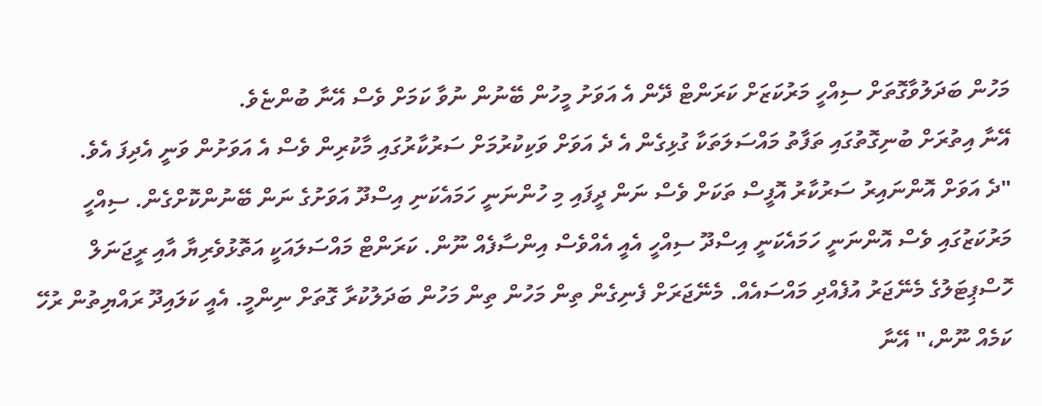މަހުން ބަދަލުވާގޮތަށް ސިއްހީ މަރުކަޒަށް ކަރަންޓް ދޭން އެ އަވަށު މީހުން ބޭނުން ނުވާ ކަމަށް ވެސް އޭނާ ބުންޏެވެ.
އޭނާ އިތުރަށް ބުނިގޮތުގައި ތަފާތު މައްސަލަތަކާ ގުޅިގެން އެ ދެ އަވަށް ވަކިކުރުމަށް ސަރުކާރުގައި މާކުރިން ވެސް އެ އަވަށުން ވަނީ އެދިފަ އެވެ.
"ދެ އަވަށް އޮންނައިރު ސަރުކާރު އޮފީސް ތަކަށް ވެސް ނަން ދީފައި މި ހުންނަނީ ހަމައެކަނި އިސްދޫ އަވަށުގެ ނަން ބޭނުންކޮށްގެން. ސިއްހީ މަރުކަޒުގައި ވެސް އޮންނަނީ ހަމައެކަނީ އިސްދޫ ސިއްހީ އެއީ އެއްވެސް އިންސާފެއް ނޫން. ކަރަންޓް މައްސަލައަކީ އަތޮޅުވެރިޔާ އާއި ރީޖަނަލް ހޮސްޕިޓަލުގެ މެނޭޖަރު އުފެއްދި މައްސައެއް. މެނޭޖަރަށް ފެނިގެން ތިން މަހުން ތިން މަހުން ބަދަލުކުރާ ގޮތަށް ނިންމީ. އެއީ ކަލައިދޫ ރައްޔިތުން ރުހޭ ކަމެއް ނޫން،" އޭނާ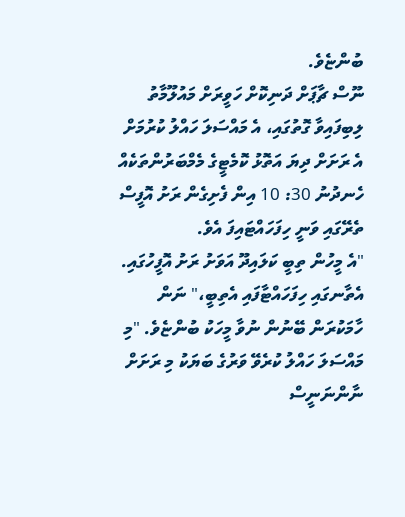ބުންޏެވެ.
ނޫސް ޗާޕަށް ދަނިކޮށް ހަވީރަށް މައުލޫމާތު ލިބިފައިވާ ގޮތުގައި، އެ މައްސަލަ ހައްލު ކުރުމަށް އެ ރަށަށް ދިޔަ އަތޮޅު ކޮމެޓީގެ މެމްބަރުންތަކެއް ހެނދުނު 30: 10 އިން ފެށިގެން ރަށު އޮފީސް ތެރޭގައި ވަނީ ހިފަހައްޓައިފަ އެވެ.
"އެ މީހުން ތިބީ ކަލައިދޫ އަވަށު ރަށު އޮފީހުގައި. އެތާނގައި ހިފަހައްޓާފައި އެތިބީ،" ނަން ހާމަކުރަން ބޭނުން ނުވާ މީހަކު ބުންޏެވެ. "މި މައްސަލަ ހައްލު ކުރެވޭ ވަރުގެ ބަޔަކު މި ރަށަށް ނާންނަނީސް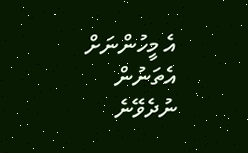އެ މީހުންނަށް އެތަނުން ނުދެވޭނެ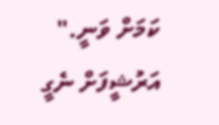ކަމަށް ވަނީ."
އަރުޝީފަށް ނެގީ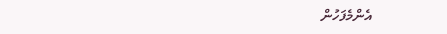އެންމެފަހުން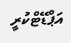އަޕްޑޭޓްކުރީ